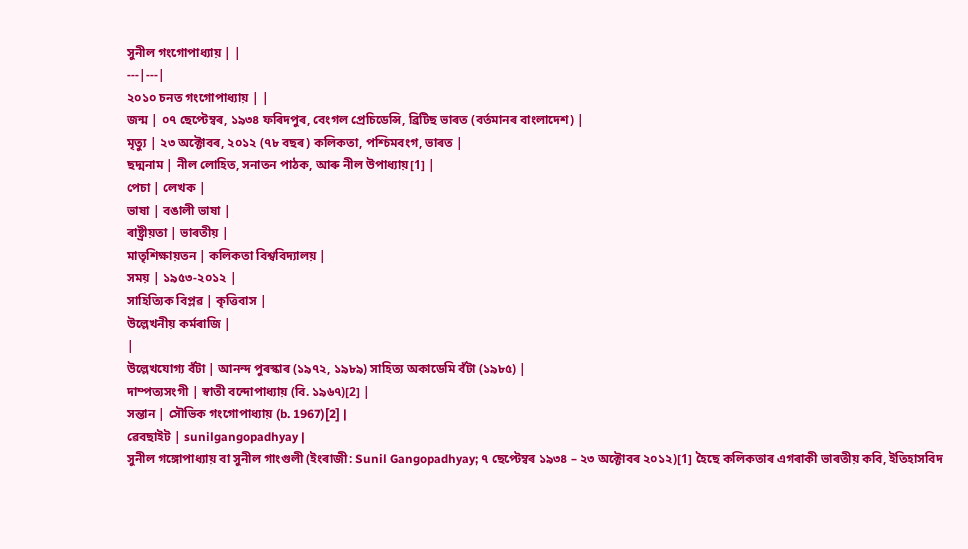সুনীল গংগোপাধ্যায় | |
---|---|
২০১০ চনত গংগোপাধ্যায় | |
জন্ম | ০৭ ছেপ্টেম্বৰ, ১৯৩৪ ফৰিদপুৰ, বেংগল প্ৰেচিডেন্সি, ব্ৰিটিছ ভাৰত (বৰ্তমানৰ বাংলাদেশ) |
মৃত্যু | ২৩ অক্টোবৰ, ২০১২ (৭৮ বছৰ) কলিকতা, পশ্চিমবংগ, ভাৰত |
ছদ্মনাম | নীল লোহিত, সনাতন পাঠক, আৰু নীল উপাধ্যায়[1] |
পেচা | লেখক |
ভাষা | বঙালী ভাষা |
ৰাষ্ট্ৰীয়তা | ভাৰতীয় |
মাতৃশিক্ষায়তন | কলিকতা বিশ্ববিদ্যালয় |
সময় | ১৯৫৩-২০১২ |
সাহিত্যিক বিপ্লৱ | কৃত্তিবাস |
উল্লেখনীয় কৰ্মৰাজি |
|
উল্লেখযোগ্য বঁটা | আনন্দ পুৰস্কাৰ (১৯৭২, ১৯৮৯) সাহিত্য অকাডেমি বঁটা (১৯৮৫) |
দাম্পত্যসংগী | স্বাতী বন্দোপাধ্যায় (বি. ১৯৬৭)[2] |
সন্তান | সৌভিক গংগোপাধ্যায় (b. 1967)[2] |
ৱেবছাইট | sunilgangopadhyay |
সুনীল গঙ্গোপাধ্যায় বা সুনীল গাংগুলী (ইংৰাজী: Sunil Gangopadhyay; ৭ ছেপ্টেম্বৰ ১৯৩৪ – ২৩ অক্টোবৰ ২০১২)[1] হৈছে কলিকতাৰ এগৰাকী ভাৰতীয় কবি, ইতিহাসবিদ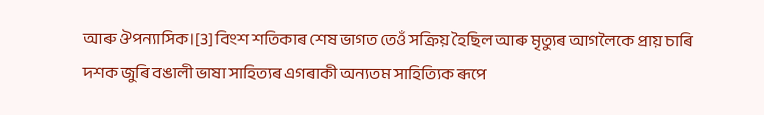আৰু ঔপন্যাসিক।[3] বিংশ শতিকাৰ শেষ ভাগত তেওঁ সক্ৰিয় হৈছিল আৰু মৃত্যুৰ আগলৈকে প্ৰায় চাৰি দশক জুৰি বঙালী ভাষা সাহিত্যৰ এগৰাকী অন্যতম সাহিত্যিক ৰূপে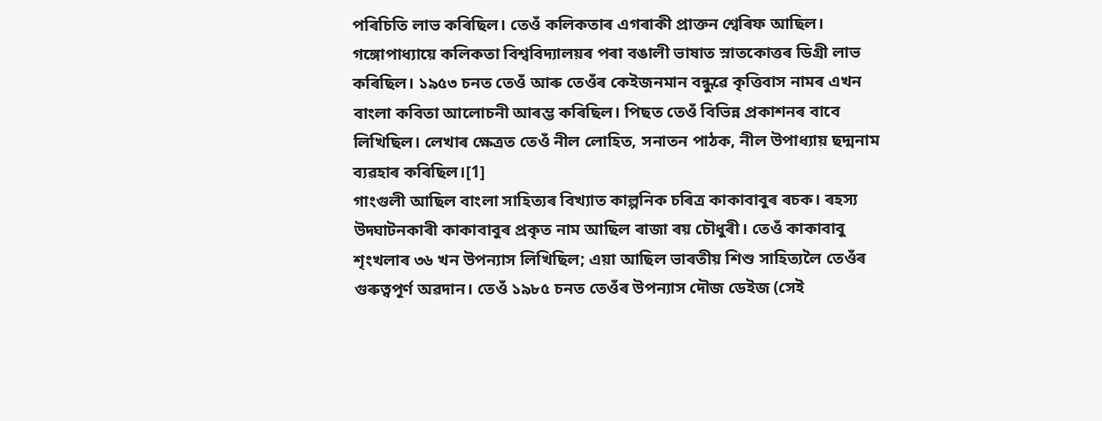পৰিচিতি লাভ কৰিছিল। তেওঁ কলিকতাৰ এগৰাকী প্ৰাক্তন শ্বেৰিফ আছিল। গঙ্গোপাধ্যায়ে কলিকতা বিশ্ববিদ্যালয়ৰ পৰা বঙালী ভাষাত স্নাতকোত্তৰ ডিগ্ৰী লাভ কৰিছিল। ১৯৫৩ চনত তেওঁ আৰু তেওঁৰ কেইজনমান বন্ধুৱে কৃত্তিবাস নামৰ এখন বাংলা কবিতা আলোচনী আৰম্ভ কৰিছিল। পিছত তেওঁ বিভিন্ন প্ৰকাশনৰ বাবে লিখিছিল। লেখাৰ ক্ষেত্ৰত তেওঁ নীল লোহিত, সনাতন পাঠক, নীল উপাধ্যায় ছদ্মনাম ব্যৱহাৰ কৰিছিল।[1]
গাংগুলী আছিল বাংলা সাহিত্যৰ বিখ্যাত কাল্পনিক চৰিত্ৰ কাকাবাবুৰ ৰচক। ৰহস্য উদ্ঘাটনকাৰী কাকাবাবুৰ প্ৰকৃত নাম আছিল ৰাজা ৰয় চৌধুৰী। তেওঁ কাকাবাবু শৃংখলাৰ ৩৬ খন উপন্যাস লিখিছিল; এয়া আছিল ভাৰতীয় শিশু সাহিত্যলৈ তেওঁৰ গুৰুত্বপূৰ্ণ অৱদান। তেওঁ ১৯৮৫ চনত তেওঁৰ উপন্যাস দৌজ ডেইজ (সেই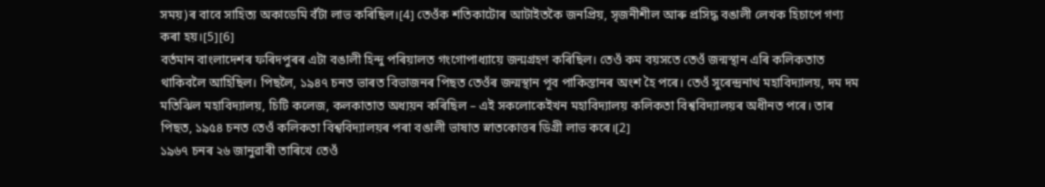সময়)ৰ বাবে সাহিত্য অকাডেমি বঁটা লাভ কৰিছিল।[4] তেওঁক শতিকাটোৰ আটাইতকৈ জনপ্ৰিয়, সৃজনীশীল আৰু প্ৰসিদ্ধ বঙালী লেখক হিচাপে গণ্য কৰা হয়।[5][6]
বৰ্তমান বাংলাদেশৰ ফৰিদপুৰৰ এটা বঙালী হিন্দু পৰিয়ালত গংগোপাধ্যায়ে জন্মগ্ৰহণ কৰিছিল। তেওঁ কম বয়সতে তেওঁ জন্মস্থান এৰি কলিকতাত থাকিবলৈ আহিছিল। পিছলৈ, ১৯৪৭ চনত ভাৰত বিভাজনৰ পিছত তেওঁৰ জন্মস্থান পূব পাকিস্তানৰ অংশ হৈ পৰে। তেওঁ সুৰেন্দ্ৰনাথ মহাবিদ্যালয়, দম দম মতিঝিল মহাবিদ্যালয়, চিটি কলেজ, কলকাতাত অধ্যয়ন কৰিছিল – এই সকলোকেইখন মহাবিদ্যালয় কলিকতা বিশ্ববিদ্যালয়ৰ অধীনত পৰে। তাৰ পিছত, ১৯৫৪ চনত তেওঁ কলিকতা বিশ্ববিদ্যালয়ৰ পৰা বঙালী ভাষাত স্নাতকোত্তৰ ডিগ্ৰী লাভ কৰে।[2]
১৯৬৭ চনৰ ২৬ জানুৱাৰী তাৰিখে তেওঁ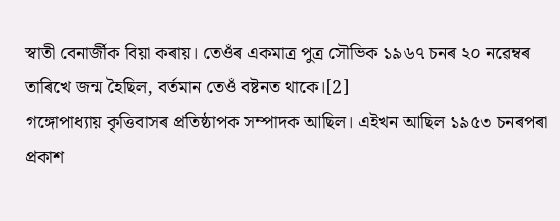স্বাতী বেনাৰ্জীক বিয়া কৰায়। তেওঁৰ একমাত্ৰ পুত্ৰ সৌভিক ১৯৬৭ চনৰ ২০ নৱেম্বৰ তাৰিখে জন্ম হৈছিল, বৰ্তমান তেওঁ বষ্টনত থাকে।[2]
গঙ্গোপাধ্যায় কৃত্তিবাসৰ প্ৰতিষ্ঠাপক সম্পাদক আছিল। এইখন আছিল ১৯৫৩ চনৰপৰা প্ৰকাশ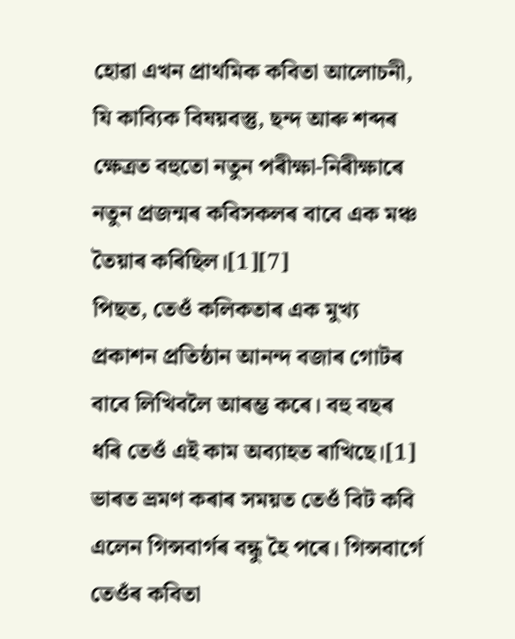হোৱা এখন প্ৰাথমিক কবিতা আলোচনী, যি কাব্যিক বিষয়বস্তু, ছন্দ আৰু শব্দৰ ক্ষেত্ৰত বহুতো নতুন পৰীক্ষা-নিৰীক্ষাৰে নতুন প্ৰজন্মৰ কবিসকলৰ বাবে এক মঞ্চ তৈয়াৰ কৰিছিল।[1][7]
পিছত, তেওঁ কলিকতাৰ এক মুখ্য প্ৰকাশন প্ৰতিষ্ঠান আনন্দ বজাৰ গোটৰ বাবে লিখিবলৈ আৰম্ভ কৰে। বহু বছৰ ধৰি তেওঁ এই কাম অব্যাহত ৰাখিছে।[1] ভাৰত ভ্ৰমণ কৰাৰ সময়ত তেওঁ বিট কবি এলেন গিন্সবাৰ্গৰ বন্ধু হৈ পৰে। গিন্সবাৰ্গে তেওঁৰ কবিতা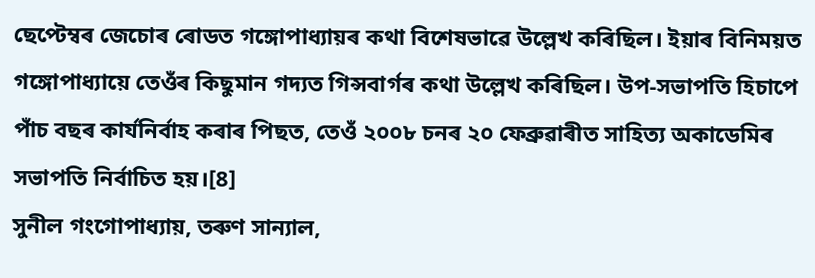ছেপ্টেম্বৰ জেচোৰ ৰোডত গঙ্গোপাধ্যায়ৰ কথা বিশেষভাৱে উল্লেখ কৰিছিল। ইয়াৰ বিনিময়ত গঙ্গোপাধ্যায়ে তেওঁৰ কিছুমান গদ্যত গিন্সবাৰ্গৰ কথা উল্লেখ কৰিছিল। উপ-সভাপতি হিচাপে পাঁচ বছৰ কাৰ্যনিৰ্বাহ কৰাৰ পিছত, তেওঁ ২০০৮ চনৰ ২০ ফেব্ৰুৱাৰীত সাহিত্য অকাডেমিৰ সভাপতি নিৰ্বাচিত হয়।[8]
সুনীল গংগোপাধ্যায়, তৰুণ সান্যাল,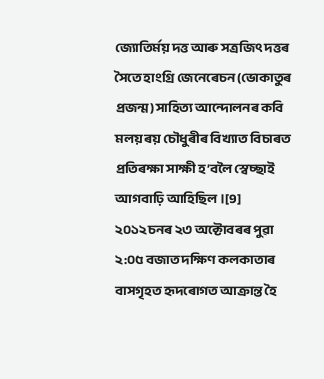জ্যোতিৰ্ময় দত্ত আৰু সত্ৰজিৎ দত্তৰ সৈতে হাংগ্ৰি জেনেৰেচন (ভোকাতুৰ প্ৰজন্ম) সাহিত্য আন্দোলনৰ কবি মলয় ৰয় চৌধুৰীৰ বিখ্যাত বিচাৰত প্ৰতিৰক্ষা সাক্ষী হ’বলৈ স্বেচ্ছাই আগবাঢ়ি আহিছিল।[9]
২০১২ চনৰ ২৩ অক্টোবৰৰ পুৱা ২:০৫ বজাত দক্ষিণ কলকাতাৰ বাসগৃহত হৃদৰোগত আক্ৰান্ত হৈ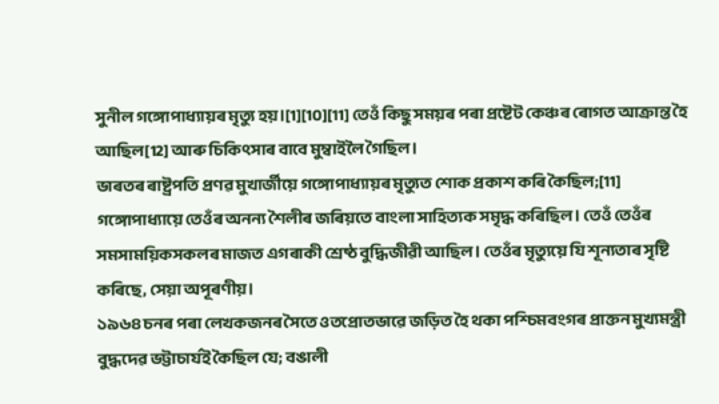সুনীল গঙ্গোপাধ্যায়ৰ মৃত্যু হয়।[1][10][11] তেওঁ কিছু সময়ৰ পৰা প্ৰষ্টেট কেঞ্চৰ ৰোগত আক্ৰান্ত হৈ আছিল[12] আৰু চিকিৎসাৰ বাবে মুম্বাইলৈ গৈছিল।
ভাৰতৰ ৰাষ্ট্ৰপতি প্ৰণৱ মুখাৰ্জীয়ে গঙ্গোপাধ্যায়ৰ মৃত্যুত শোক প্ৰকাশ কৰি কৈছিল;[11]
গঙ্গোপাধ্যায়ে তেওঁৰ অনন্য শৈলীৰ জৰিয়তে বাংলা সাহিত্যক সমৃদ্ধ কৰিছিল। তেওঁ তেওঁৰ সমসাময়িকসকলৰ মাজত এগৰাকী শ্ৰেষ্ঠ বুদ্ধিজীৱী আছিল। তেওঁৰ মৃত্যুয়ে যি শূন্যতাৰ সৃষ্টি কৰিছে, সেয়া অপূৰণীয়।
১৯৬৪ চনৰ পৰা লেখকজনৰ সৈতে ওতপ্ৰোতভাৱে জড়িত হৈ থকা পশ্চিমবংগৰ প্ৰাক্তন মুখ্যমন্ত্ৰী বুদ্ধদেৱ ভট্টাচাৰ্যই কৈছিল যে; বঙালী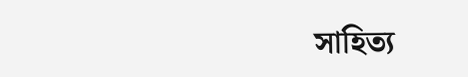সাহিত্য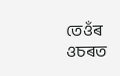তেওঁৰ ওচৰত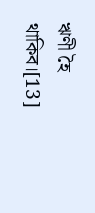ঋণী হৈ থাকিব।[13]